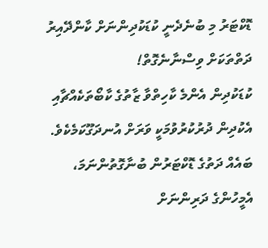ޑޮކްޓަރު މި ބުނެދެނީ ކުޑަކުދިންނަށް ކާންދޭއިރު ދަތްތަކަށް ވިސްނާނެގޮތް!
ކުޑަކުދިން އެންމެ ކާހިތްވާ ޒާތުގެ ކާބޯތަކެއްޗާއި އެކުދިން ދުރުކުރުވުމަކީ ވަރަށް އުނދަގޫކަމެކެވެ. ބައެއް ދަތުގެ ޑޮކްޓަރުން ބުނާގޮތުންނަމަ، އެމީހުންގެ ދަރިންނަށް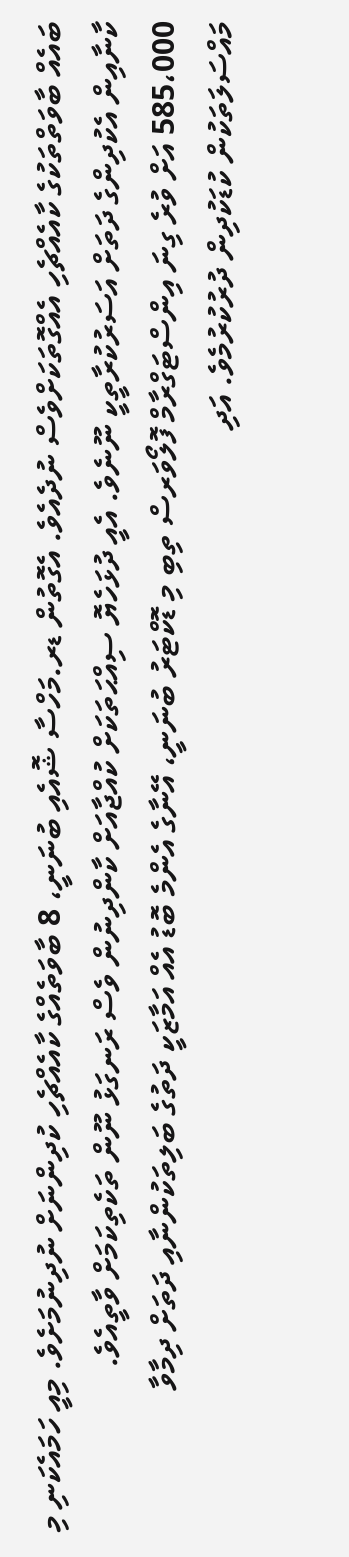ބައެއް ބާވަތްތަކުގެ ކާއެއްޗެހި އެއްގޮތަކަށްވެސް ނުދެއެވެ. އެގޮތުން ޑރ.މަހްސާ ޝޮއެއި ބުނަނީ، 8 ބާވަތެއްގެ ކާއެއްޗެހި ކުދިންނަށް ނުދިނުމަށެވެ. މިއީ ހަމައެކަނި މި ކާނާއިން އެކުދިންގެ ދަތަށް އަސަރުކުރާތީކީ ނޫނެވެ. އެއީ ދުޅަހެޔޮ ސިއްޙަތަކަށް ކުއްޖާއަށް ކާންދިނުން ވެސް ރަނގަޅު ނޫން ތަކެތިކަމަށް ވާތީއެވެ.
585،000 އަށް ވުރެ ގިނަ އިންސްޓަގްރާމް ފޮލޯވަރސް ތިބި މި ޑޮކްޓަރު ބުނަނީ، އޭނާގެ އެންމެ ބޮޑު އެއް އަމާޒަކީ ދަތުގެ ބަލިތަކުންނާއި ދަތަށް ދިމާވާ މައްސަލަތަކުން ކުޑަކުދިން ދުރުކުރުމެވެ. އަދި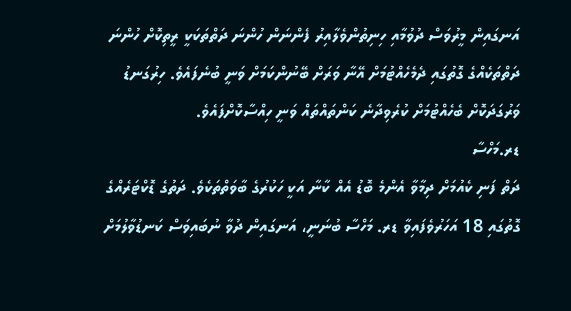އަނގައިން މީރުވަސް ދުވުމާއި ހިނިތުންވެލާއިރު ފެންނަން ހުންނަ ދަތްތަކަކީ ރީތިކޮށް ހުންނަ ދަތްތަކެއްގެ ގޮތުގައި ދެމެހެއްޓުމަށް އޭނާ ވަރަށް ބޭނުންކަމަށް ވަނީ ބުނެފައެވެ. ހިރުގަނޑު ވަރުގަދަކޮށް ބެހެއްޓުމަށް ކުރެވިދާނެ ކަންތައްތައް ވަނީ ހިއްސާކޮށްފައެވެ.
ޑރ.މަހްސާ
ދަތް ފަނި ކެއުމަށް ދިމާވާ އެންމެ ބޮޑު އެއް ކާނާ އަކީ ހަކުރުގެ ބާވަތްތަކެވެ. ދަތުގެ ޑޮކްޓަރެއްގެ ގޮތުގައި 18 އަހަރުވެފައިވާ ޑރ. މަހްސާ ބުނަނީ، އަނގައިން ދުވާ ނުބައިވަސް ކަނޑުވާލުމަށް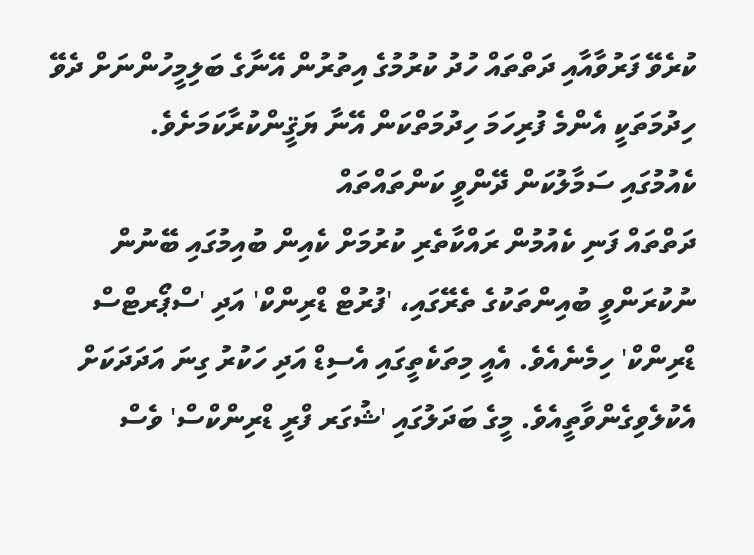ކުރެވޭ ފަރުވާއާއި ދަތްތައް ހުދު ކުރުމުގެ އިތުރުން އޭނާގެ ބަލިމީހުންނަށް ދެވޭ ހިދުމަތަކީ އެންމެ ފުރިހަމަ ހިދުމަތްކަން އޭނާ ޔަޤީންކުރާކަމަށެވެ.
ކެއުމުގައި ސަމާލުކަން ދޭންވީ ކަންތައްތައް
ދަތްތައް ފަނި ކެއުމުން ރައްކާތެރި ކުރުމަށް ކެއިން ބުއިމުގައި ބޭނުން ނުކުރަންވީ ބުއިންތަކުގެ ތެރޭގައި، 'ފުރުޓް ޑްރިންކް' އަދި 'ސްޕޯރޓްސް ޑްރިންކް' ހިމެނެއެވެ. އެއީ މިތަކެތީގައި އެސިޑް އަދި ހަކުރު ގިނަ އަދަދަކަށް އެކުލެވިގެންވާތީއެވެ. މީގެ ބަދަލުގައި 'ޝުގަރ ފްރީ ޑްރިންކްސް' ވެސް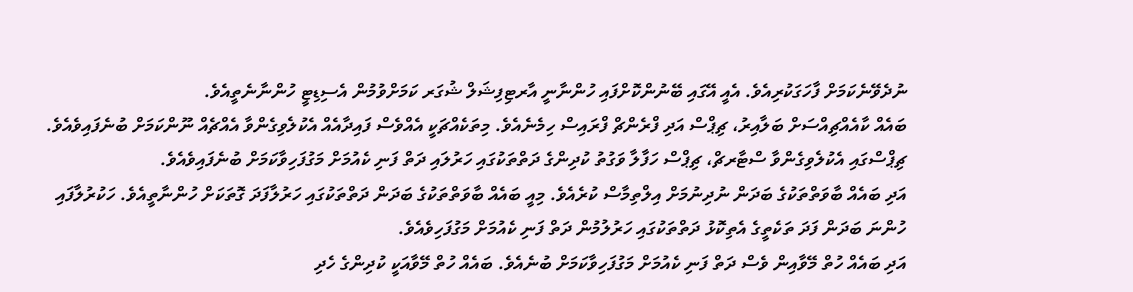ނުދެވޭނެކަމަށް ފާހަގަކުރިއެވެ. އެއީ އޭގައި ބޭނުންކޮށްފައި ހުންނާނީ އާރޓިފިޝަލް ޝުގަރ ކަމަށްވުމުން އެސިޑިޓީ ހުންނާނެތީއެވެ.
ބައެއް ކާއެއްޗިއްސަށް ބަލާއިރު، ޗިޕްސް އަދި ފްރެންޗް ފްރައިސް ހިމެނެއެވެ. މިތަކެއްޗަކީ އެއްވެސް ފައިދާއެއް އެކުލެވިގެންވާ އެއްޗެއް ނޫންކަމަށް ބުނެފައިވެއެވެ. ޗިޕްސްގައި އެކުލެވިގެންވާ ސްޓާރޗް، ޗިޕްސް ހަފާލާ ވަގުތު ކުދިންގެ ދަތްތަކުގައި ހަރުލައި ދަތް ފަނި ކެއުމަށް މަގުފަހިވާކަމަށް ބުނެފައިވެއެވެ.
އަދި ބައެއް ބާވަތްތަކުގެ ބަދަން ނުދިނުމަށް އިލްތިމާސް ކުރެއެވެ. މިއީ ބައެއް ބާވަތްތަކުގެ ބަދަން ދަތްތަކުގައި ހަރުލާފަދަ ގޮތަކަށް ހުންނާތީއެވެ. ހަކުރުލާފައި ހުންނަ ބަދަން ފަދަ ތަކެތީގެ އެތިކޮޅު ދަތްތަކުގައި ހަރުލުމުން ދަތް ފަނި ކެއުމަށް މަގުފަހިވެއެވެ.
އަދި ބައެއް ހުތް މޭވާއިން ވެސް ދަތް ފަނި ކެއުމަށް މަގުފަހިވާކަމަށް ބުނެއެވެ. ބައެއް ހުތް މޭވާއަކީ ކުދިންގެ ހެދި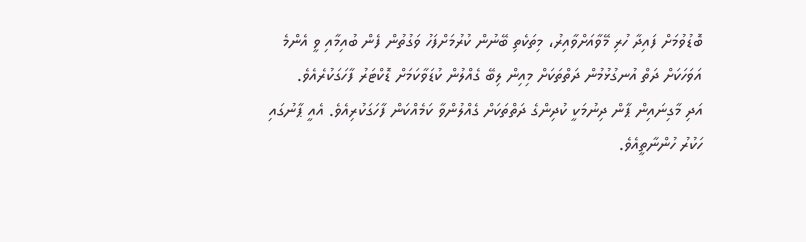ބޮޑުވުމަށް ފައިދާ ހުރި މޭވާއަށްވާއިރު، މިތަކެތި ބޭނުން ކުރުމަށްފަހު ވަގުތުން ފެން ބުއިމާއި ވީ އެންމެ އަވަހަކަށް ދަތް އުނގުޅުމުން ދަތްތަކަށް މިއިން ލިބޭ ގެއްލުން ކުޑަވާކަމަށް ޑޮކްޓަރު ފާހަގަކުރެއެވެ.
އަދި މާގިނައިން ޕާން ދިނުމަކީ ކުދިންގެ ދަތްތަކަށް ގެއްލުންވާ ކަމެއްކަން ފާހަގަކުރިއެވެ. އެއީ ޕާނުގައި ހަކުރު ހުންނާތީއެވެ.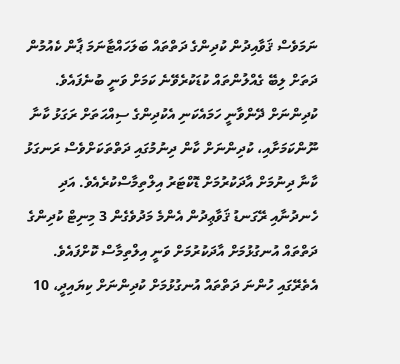ނަމަވެސް ޤަވާއިދުން ކުދިންގެ ދަތްތައް ބަލަހައްޓާނަމަ ޕާން ކެއުމުން ދަތަށް ލިބޭ ގެއްލުންތައް ކުޑަކުރެވޭނެ ކަމަށް ވަނީ ބުނެފައެވެ.
ކުދިންނަށް ދޭންވާނީ ހަމައެކަނި އެކުދިންގެ ސިއްޙަތަށް ރަގަޅު ކާނާ ނޫންކަމަށާއި، ކުދިންނަށް ކާން ދިނުމުގައި ދަތްތަކަށްވެސް ރަނގަޅު ކާނާ ދިނުމަށް އާދަކުރުމަށް ޑޮކްޓަރު އިލްތިމާސްކުރެއެވެ. އަދި ހެނދުނާއި ރޭގަނޑު ޤަވާޢިދުން އެންމެ މަދުވެގެން 3 މިނިޓް ކުދިންގެ ދަތްތައް އުނގުޅުމަށް އާދަކުރުމަށް ވަނީ އިލްތިމާސް ކޮށްފައެވެ. އެތެރޭގައި ހުންނަ ދަތްތައް އުނގުޅުމަށް ކުދިންނަށް ކިޔައިދީ، 10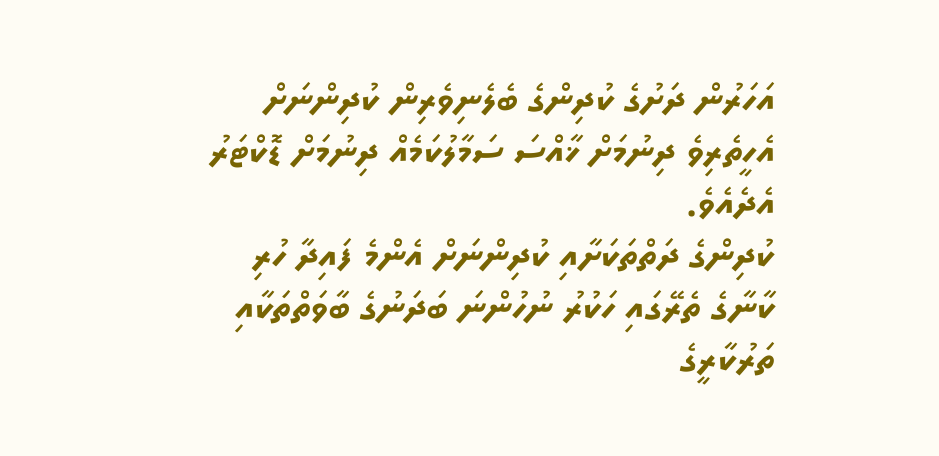އަހަރުން ދަށުގެ ކުދިންގެ ބެލެނިވެރިން ކުދިންނަށް އެހީތެރިވެ ދިނުމަށް ޚާއްސަ ސަމާލުކަމެއް ދިނުމަށް ޑޮކްޓަރު އެދެއެވެ.
ކުދިންގެ ދަތްތަކަށާއި ކުދިންނަށް އެންމެ ފައިދާ ހުރި ކާނާގެ ތެރޭގައި ހަކުރު ނުހުންނަ ބަދަނުގެ ބާވަތްތަކާއި ތަރުކާރީގެ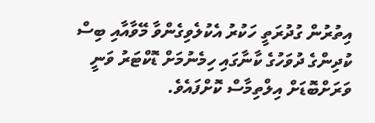އިތުރުން ގުދުރަތީ ހަކުރު އެކުލެވިގެންވާ މޭވާއާއި ބިސް ކުދިންގެ ދުވަހުގެ ކާނާގައި ހިމެނުމަށް ޑޮކްޓަރު ވަނީ ވަރަށްބޮޑަށް އިލްތިމާސް ކޮށްފައެވެ.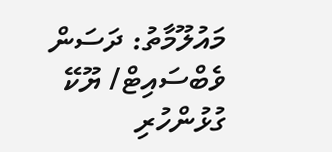މައުލޫމާތު: ދަސަން ވެބްސައިޓް/ ޔޫކޭ
ގުޅުންހުރި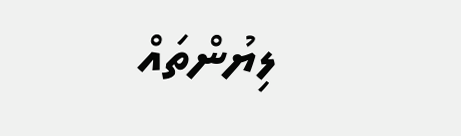ލިޔުންތައް